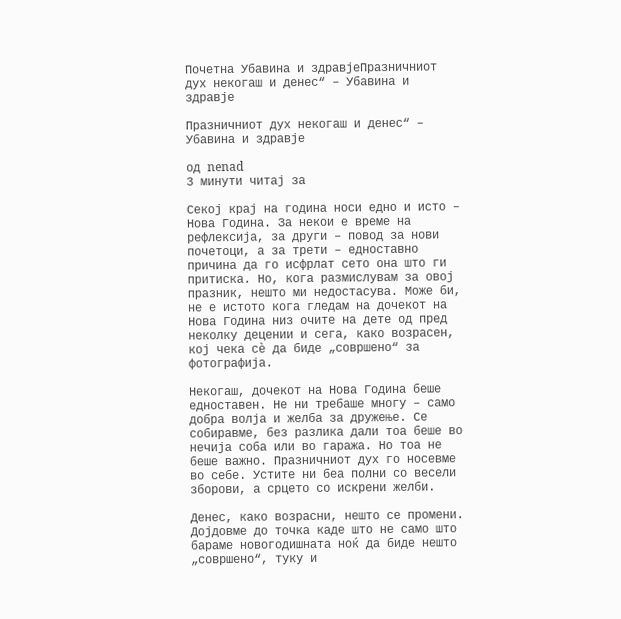Почетна Убавина и здравјеПразничниот дух некогаш и денес“ – Убавина и здравје

Празничниот дух некогаш и денес“ – Убавина и здравје

од nenad
3 минути читај за

Секој крај на година носи едно и исто – Нова Година. За некои е време на рефлексија, за други – повод за нови почетоци, а за трети – едноставно причина да го исфрлат сето она што ги притиска. Но, кога размислувам за овој празник, нешто ми недостасува. Може би, не е истото кога гледам на дочекот на Нова Година низ очите на дете од пред неколку децении и сега, како возрасен, кој чека сè да биде „совршено“ за фотографија.

Некогаш, дочекот на Нова Година беше едноставен. Не ни требаше многу – само добра волја и желба за дружење. Се собиравме, без разлика дали тоа беше во нечија соба или во гаража. Но тоа не беше важно. Празничниот дух го носевме во себе. Устите ни беа полни со весели зборови, а срцето со искрени желби.

Денес, како возрасни, нешто се промени. Дојдовме до точка каде што не само што бараме новогодишната ноќ да биде нешто „совршено“, туку и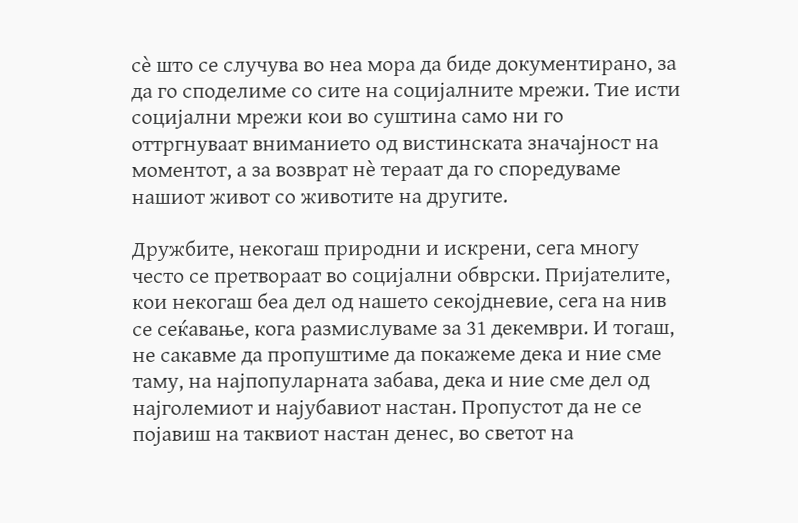сè што се случува во неа мора да биде документирано, за да го споделиме со сите на социјалните мрежи. Тие исти социјални мрежи кои во суштина само ни го оттргнуваат вниманието од вистинската значајност на моментот, а за возврат нè тераат да го споредуваме нашиот живот со животите на другите.

Дружбите, некогаш природни и искрени, сега многу често се претвораат во социјални обврски. Пријателите, кои некогаш беа дел од нашето секојдневие, сега на нив се сеќавање, кога размислуваме за 31 декември. И тогаш, не сакавме да пропуштиме да покажеме дека и ние сме таму, на најпопуларната забава, дека и ние сме дел од најголемиот и најубавиот настан. Пропустот да не се појавиш на таквиот настан денес, во светот на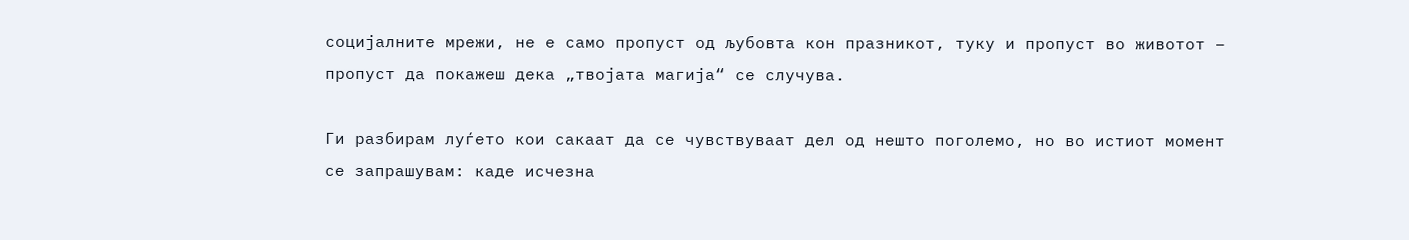социјалните мрежи, не е само пропуст од љубовта кон празникот, туку и пропуст во животот – пропуст да покажеш дека „твојата магија“ се случува.

Ги разбирам луѓето кои сакаат да се чувствуваат дел од нешто поголемо, но во истиот момент се запрашувам: каде исчезна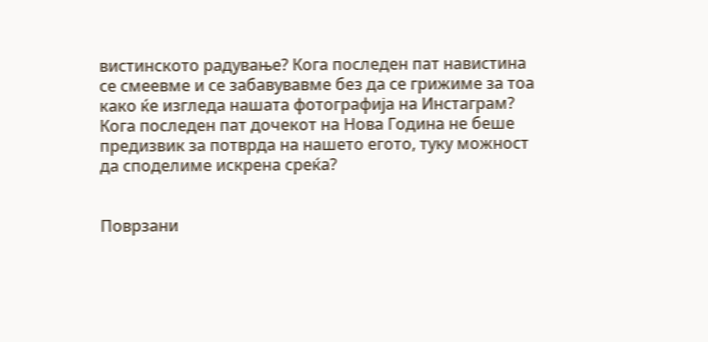вистинското радување? Кога последен пат навистина се смеевме и се забавувавме без да се грижиме за тоа како ќе изгледа нашата фотографија на Инстаграм? Кога последен пат дочекот на Нова Година не беше предизвик за потврда на нашето егото, туку можност да споделиме искрена среќа?


Поврзани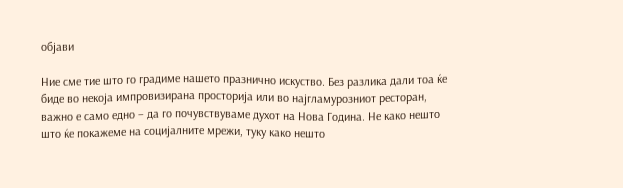објави

Ние сме тие што го градиме нашето празнично искуство. Без разлика дали тоа ќе биде во некоја импровизирана просторија или во најгламурозниот ресторан, важно е само едно – да го почувствуваме духот на Нова Година. Не како нешто што ќе покажеме на социјалните мрежи, туку како нешто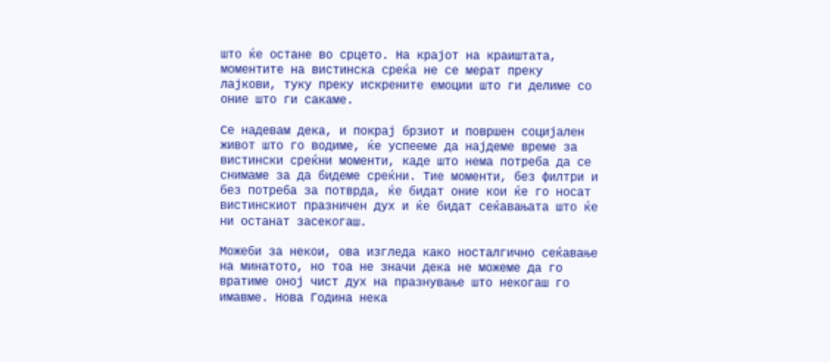што ќе остане во срцето. На крајот на краиштата, моментите на вистинска среќа не се мерат преку лајкови, туку преку искрените емоции што ги делиме со оние што ги сакаме.

Се надевам дека, и покрај брзиот и површен социјален живот што го водиме, ќе успееме да најдеме време за вистински среќни моменти, каде што нема потреба да се снимаме за да бидеме среќни. Тие моменти, без филтри и без потреба за потврда, ќе бидат оние кои ќе го носат вистинскиот празничен дух и ќе бидат сеќавањата што ќе ни останат засекогаш.

Можеби за некои, ова изгледа како носталгично сеќавање на минатото, но тоа не значи дека не можеме да го вратиме оној чист дух на празнување што некогаш го имавме. Нова Година нека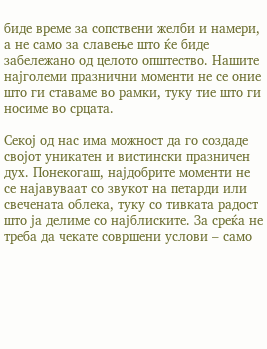биде време за сопствени желби и намери, а не само за славење што ќе биде забележано од целото општество. Нашите најголеми празнични моменти не се оние што ги ставаме во рамки, туку тие што ги носиме во срцата.

Секој од нас има можност да го создаде својот уникатен и вистински празничен дух. Понекогаш, најдобрите моменти не се најавуваат со звукот на петарди или свечената облека, туку со тивката радост што ја делиме со најблиските. За среќа не треба да чекате совршени услови – само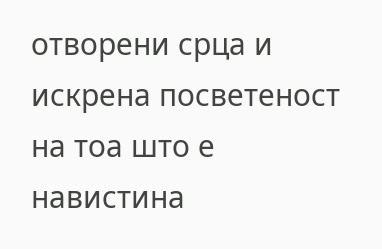отворени срца и искрена посветеност на тоа што е навистина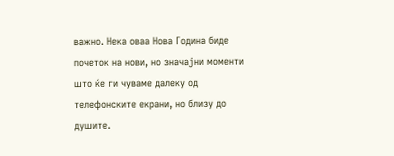важно. Нека оваа Нова Година биде почеток на нови, но значајни моменти што ќе ги чуваме далеку од телефонските екрани, но близу до душите.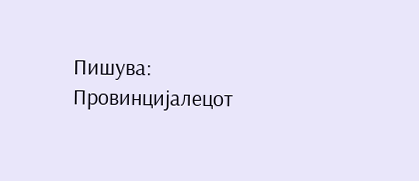Пишува: Провинцијалецот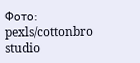Фото: pexls/cottonbro studio